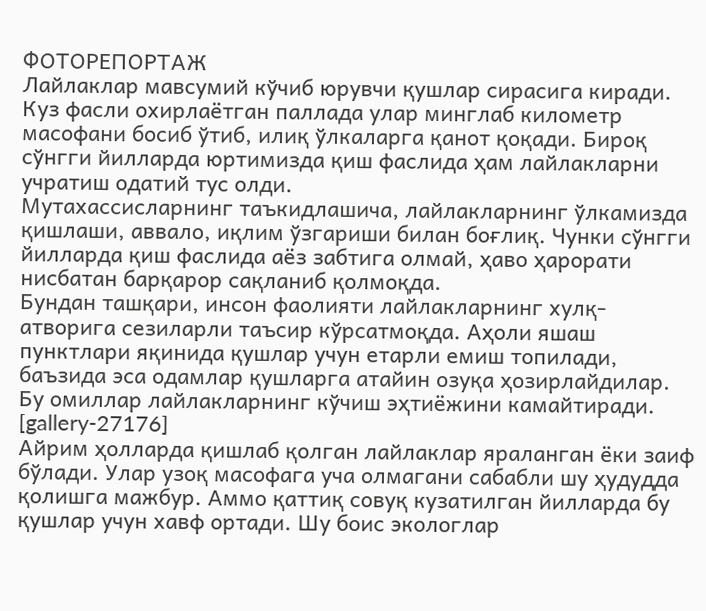ФОТОРЕПОРТАЖ
Лайлаклар мавсумий кўчиб юрувчи қушлар сирасига киради. Куз фасли охирлаётган паллада улар минглаб километр масофани босиб ўтиб, илиқ ўлкаларга қанот қоқади. Бироқ сўнгги йилларда юртимизда қиш фаслида ҳам лайлакларни учратиш одатий тус олди.
Мутахассисларнинг таъкидлашича, лайлакларнинг ўлкамизда қишлаши, аввало, иқлим ўзгариши билан боғлиқ. Чунки сўнгги йилларда қиш фаслида аёз забтига олмай, ҳаво ҳарорати нисбатан барқарор сақланиб қолмоқда.
Бундан ташқари, инсон фаолияти лайлакларнинг хулқ-атворига сезиларли таъсир кўрсатмоқда. Аҳоли яшаш пунктлари яқинида қушлар учун етарли емиш топилади, баъзида эса одамлар қушларга атайин озуқа ҳозирлайдилар. Бу омиллар лайлакларнинг кўчиш эҳтиёжини камайтиради.
[gallery-27176]
Айрим ҳолларда қишлаб қолган лайлаклар яраланган ёки заиф бўлади. Улар узоқ масофага уча олмагани сабабли шу ҳудудда қолишга мажбур. Аммо қаттиқ совуқ кузатилган йилларда бу қушлар учун хавф ортади. Шу боис экологлар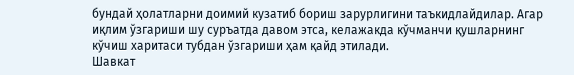бундай ҳолатларни доимий кузатиб бориш зарурлигини таъкидлайдилар. Агар иқлим ўзгариши шу суръатда давом этса, келажакда кўчманчи қушларнинг кўчиш харитаси тубдан ўзгариши ҳам қайд этилади.
Шавкат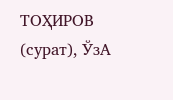ТОҲИРОВ (сурат), ЎзА